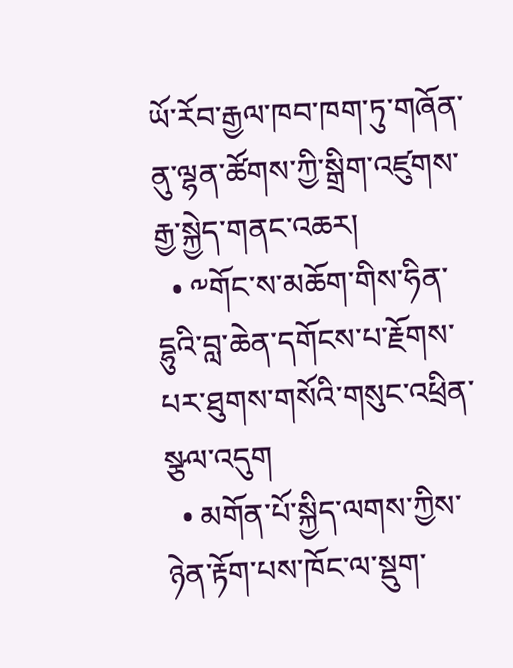ཡོ་རོབ་རྒྱལ་ཁབ་ཁག་ཏུ་གཞོན་ནུ་ལྷན་ཚོགས་ཀྱི་སྒྲིག་འཛུགས་རྒྱ་སྐྱེད་གནང་འཆར།
  • ༸གོང་ས་མཆོག་གིས་ཧིན་དྷུའི་བླ་ཆེན་དགོངས་པ་རྗོགས་པར་ཐུགས་གསོའི་གསུང་འཕྲིན་སྩལ་འདུག
  • མགོན་པོ་སྐྱིད་ལགས་ཀྱིས་ཉེན་རྟོག་པས་ཁོང་ལ་སྡུག་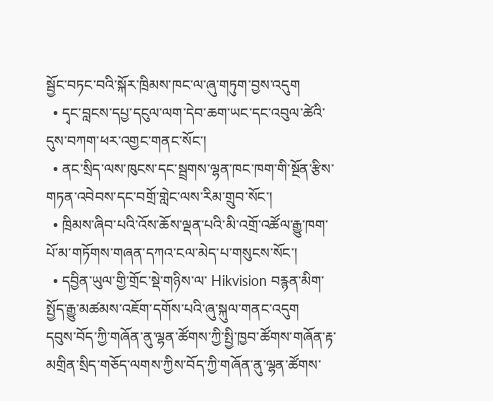སྦྱོང་བཏང་བའི་སྐོར་ཁྲིམས་ཁང་ལ་ཞུ་གཏུག་བྱས་འདུག
  • དྭང་བླངས་དཔྱ་དངུལ་ལག་དེབ་ཆག་ཡང་དང་འབུལ་ཚེའི་དུས་བཀག་ཕར་འགྱང་གནང་སོང་།
  • ནང་སྲིད་ལས་ཁུངས་དང་སྦྲགས་ལྷན་ཁང་ཁག་གི་སྔོན་རྩིས་གཏན་འབེབས་དང་བགྲོ་གླེང་ལས་རིམ་གྲུབ་སོང་།
  • ཁྲིམས་ཞིབ་པའི་འོས་ཆོས་ལྡན་པའི་མི་འགྲོ་འཚོལ་རྒྱུ་ཁག་པོ་མ་གཏོགས་གཞན་དཀའ་ངལ་མེད་པ་གསུངས་སོང་།
  • དབྱིན་ཡུལ་གྱི་གྲོང་སྡེ་གཉིས་ལ་ Hikvision བརྙན་མིག་སྤྱོད་རྒྱུ་མཚམས་འཇོག་དགོས་པའི་ཞུ་སྐུལ་གནང་འདུག
དབུས་བོད་ཀྱི་གཞོན་ནུ་ལྷན་ཚོགས་ཀྱི་སྤྱི་ཁྱབ་ཚོགས་གཞོན་རྟ་མགྲིན་སྲིད་གཅོད་ལགས་ཀྱིས་བོད་ཀྱི་གཞོན་ནུ་ལྷན་ཚོགས་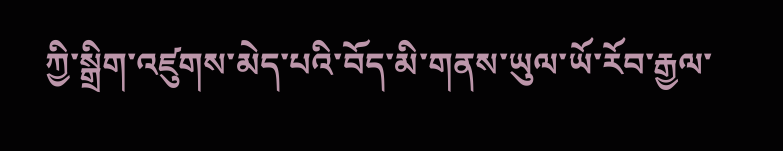ཀྱི་སྒྲིག་འཛུགས་མེད་པའི་བོད་མི་གནས་ཡུལ་ཡོ་རོབ་རྒྱལ་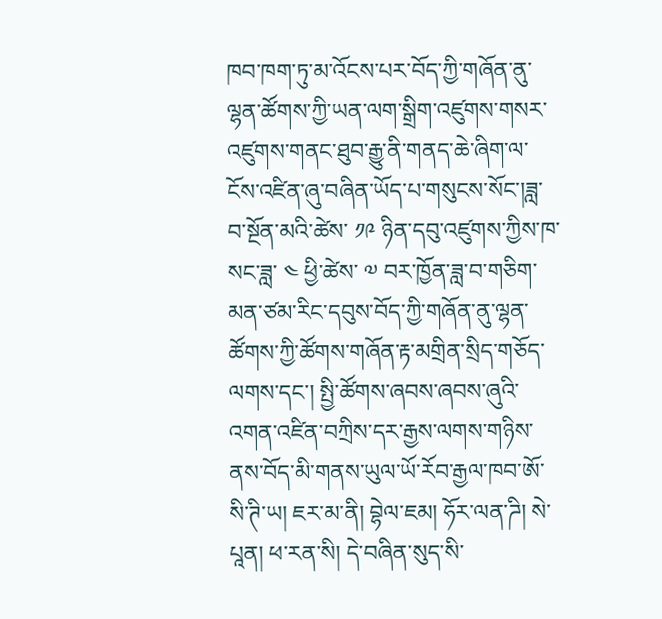ཁབ་ཁག་ཏུ་མ་འོངས་པར་བོད་ཀྱི་གཞོན་ནུ་ལྷན་ཚོགས་ཀྱི་ཡན་ལག་སྒྲིག་འཛུགས་གསར་འཛུགས་གནང་ཐུབ་རྒྱུ་ནི་གནད་ཆེ་ཞིག་ལ་ངོས་འཛིན་ཞུ་བཞིན་ཡོད་པ་གསུངས་སོང་།ཟླ་བ་སྔོན་མའི་ཚེས་ ༡༩ ཉིན་དབུ་འཛུགས་ཀྱིས་ཁ་སང་ཟླ་ ༤ ཕྱི་ཚེས་ ༧ བར་ཁྱོན་ཟླ་བ་གཅིག་མན་ཙམ་རིང་དབུས་བོད་ཀྱི་གཞོན་ནུ་ལྷན་ཚོགས་ཀྱི་ཚོགས་གཞོན་རྟ་མགྲིན་སྲིད་གཅོད་ལགས་དང་། སྤྱི་ཚོགས་ཞབས་ཞབས་ཞུའི་འགན་འཛིན་བཀྲིས་དར་རྒྱས་ལགས་གཉིས་ནས་བོད་མི་གནས་ཡུལ་ཡོ་རོབ་རྒྱལ་ཁབ་ཨོ་སི་ཊི་ཡ། ཇར་མ་ནི། བྷེལ་ཇམ། ཧོར་ལན་ཌི། སེ་པཱན། ཕ་རན་སི། དེ་བཞིན་སུད་སི་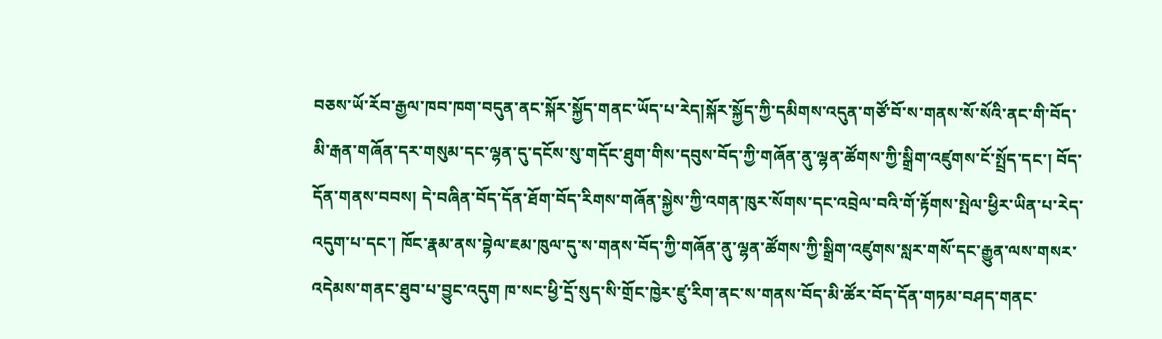བཅས་ཡོ་རོབ་རྒྱལ་ཁབ་ཁག་བདུན་ནང་སྐོར་སྐྱོད་གནང་ཡོད་པ་རེད།སྐོར་སྐྱོད་ཀྱི་དམིགས་འདུན་གཙོ་བོ་ས་གནས་སོ་སོའི་ནང་གི་བོད་མི་རྒན་གཞོན་དར་གསུམ་དང་ལྷན་དུ་དངོས་སུ་གདོང་ཐུག་གིས་དབུས་བོད་ཀྱི་གཞོན་ནུ་ལྷན་ཚོགས་ཀྱི་སྒྲིག་འཛུགས་ངོ་སྤྲོད་དང་། བོད་དོན་གནས་བབས། དེ་བཞིན་བོད་དོན་ཐོག་བོད་རིགས་གཞོན་སྐྱེས་ཀྱི་འགན་ཁུར་སོགས་དང་འབྲེལ་བའི་གོ་རྟོགས་སྤེལ་ཕྱིར་ཡིན་པ་རེད་འདུག་པ་དང་། ཁོང་རྣམ་ནས་བྷེལ་ཇམ་ཁུལ་དུ་ས་གནས་བོད་ཀྱི་གཞོན་ནུ་ལྷན་ཚོགས་ཀྱི་སྒྲིག་འཛུགས་སླར་གསོ་དང་རྒྱུན་ལས་གསར་འདེམས་གནང་ཐུབ་པ་བྱུང་འདུག ཁ་སང་ཕྱི་དྲོ་སུད་སི་གྲོང་ཁྱེར་ཛུ་རིག་ནང་ས་གནས་བོད་མི་ཚོར་བོད་དོན་གཏམ་བཤད་གནང་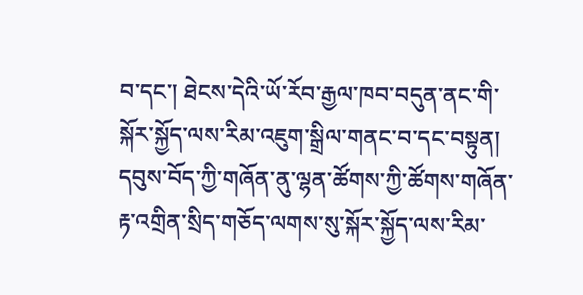བ་དང་། ཐེངས་དེའི་ཡོ་རོབ་རྒྱལ་ཁབ་བདུན་ནང་གི་སྐོར་སྐྱོད་ལས་རིམ་འཇུག་སྒྲིལ་གནང་བ་དང་བསྟུན། དབུས་བོད་ཀྱི་གཞོན་ནུ་ལྷན་ཚོགས་ཀྱི་ཚོགས་གཞོན་རྟ་འགྲིན་སྲིད་གཅོད་ལགས་སུ་སྐོར་སྐྱོད་ལས་རིམ་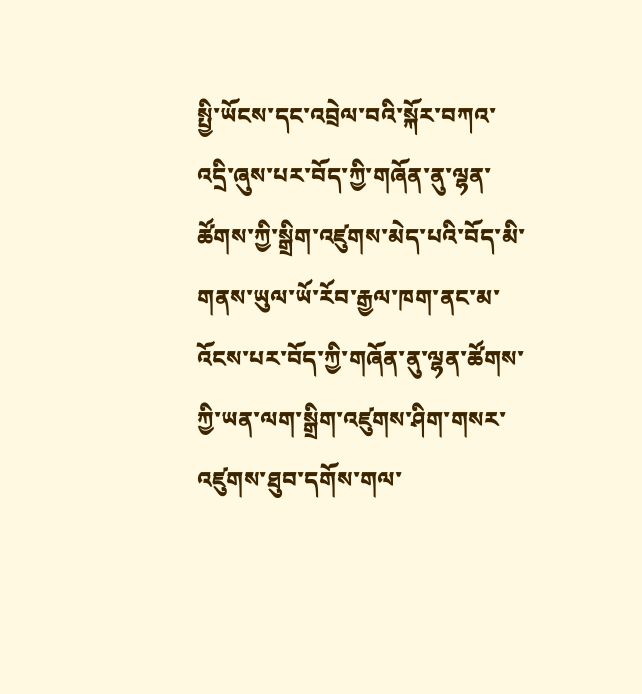སྤྱི་ཡོངས་དང་འབྲེལ་བའི་སྐོར་བཀའ་འདྲི་ཞུས་པར་བོད་ཀྱི་གཞོན་ནུ་ལྷན་ཚོགས་ཀྱི་སྒྲིག་འཛུགས་མེད་པའི་བོད་མི་གནས་ཡུལ་ཡོ་རོབ་རྒྱལ་ཁག་ནང་མ་འོངས་པར་བོད་ཀྱི་གཞོན་ནུ་ལྷན་ཚོགས་ཀྱི་ཡན་ལག་སྒྲིག་འཛུགས་ཤིག་གསར་འཛུགས་ཐུབ་དགོས་གལ་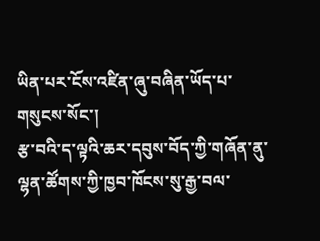ཡིན་པར་ངོས་འཛིན་ཞུ་བཞིན་ཡོད་པ་གསུངས་སོང་།
རྩ་བའི་ད་ལྟའི་ཆར་དབུས་བོད་ཀྱི་གཞོན་ནུ་ལྷན་ཚོགས་ཀྱི་ཁྱབ་ཁོངས་སུ་རྒྱ་བལ་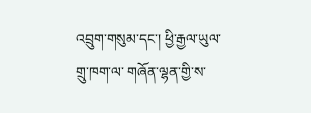འབྲུག་གསུམ་དང་། ཕྱི་རྒྱལ་ཡུལ་གྲུ་ཁག་ལ་ གཞོན་ལྷན་གྱི་ས་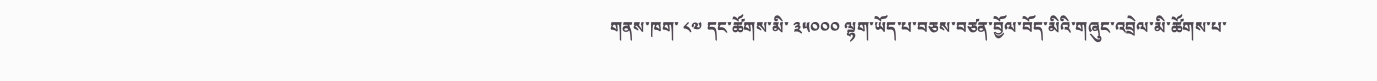གནས་ཁག་ ༨༧ དང་ཚོགས་མི་ ༣༥༠༠༠ ལྷག་ཡོད་པ་བཅས་བཙན་བྱོལ་བོད་མིའི་གཞུང་འབྲེལ་མི་ཚོགས་པ་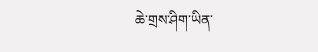ཆེ་གྲས་ཤིག་ཡིན་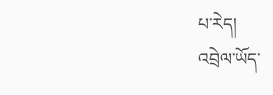པ་རེད།
འབྲེལ་ཡོད་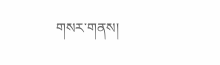གསར་གནས།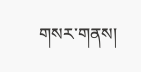གསར་གནས།